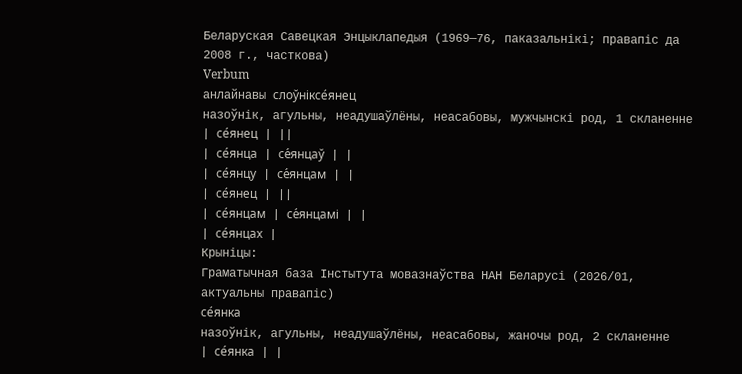Беларуская Савецкая Энцыклапедыя (1969—76, паказальнікі; правапіс да 2008 г., часткова)
Verbum
анлайнавы слоўніксе́янец
назоўнік, агульны, неадушаўлёны, неасабовы, мужчынскі род, 1 скланенне
| се́янец | ||
| се́янца | се́янцаў | |
| се́янцу | се́янцам | |
| се́янец | ||
| се́янцам | се́янцамі | |
| се́янцах |
Крыніцы:
Граматычная база Інстытута мовазнаўства НАН Беларусі (2026/01, актуальны правапіс)
се́янка
назоўнік, агульны, неадушаўлёны, неасабовы, жаночы род, 2 скланенне
| се́янка | |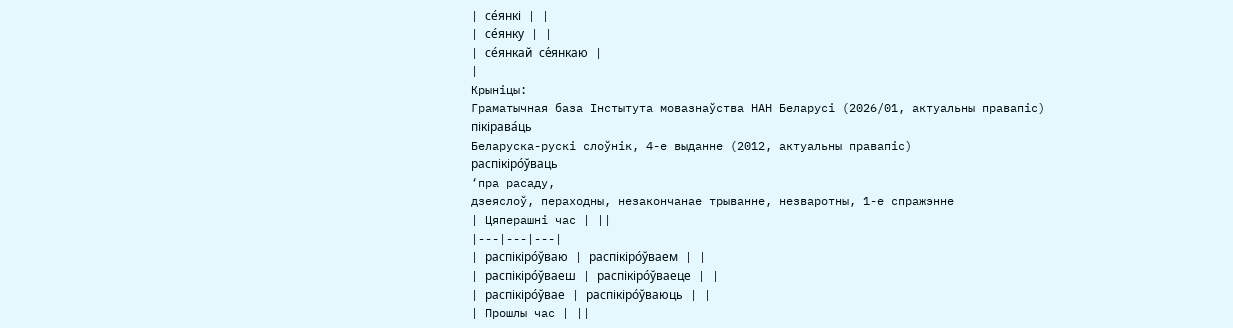| се́янкі | |
| се́янку | |
| се́янкай се́янкаю |
|
Крыніцы:
Граматычная база Інстытута мовазнаўства НАН Беларусі (2026/01, актуальны правапіс)
пікірава́ць
Беларуска-рускі слоўнік, 4-е выданне (2012, актуальны правапіс)
распікіро́ўваць
‘пра расаду,
дзеяслоў, пераходны, незакончанае трыванне, незваротны, 1-е спражэнне
| Цяперашні час | ||
|---|---|---|
| распікіро́ўваю | распікіро́ўваем | |
| распікіро́ўваеш | распікіро́ўваеце | |
| распікіро́ўвае | распікіро́ўваюць | |
| Прошлы час | ||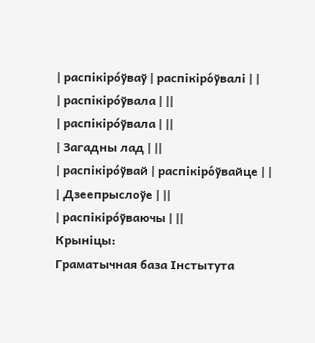| распікіро́ўваў | распікіро́ўвалі | |
| распікіро́ўвала | ||
| распікіро́ўвала | ||
| Загадны лад | ||
| распікіро́ўвай | распікіро́ўвайце | |
| Дзеепрыслоўе | ||
| распікіро́ўваючы | ||
Крыніцы:
Граматычная база Інстытута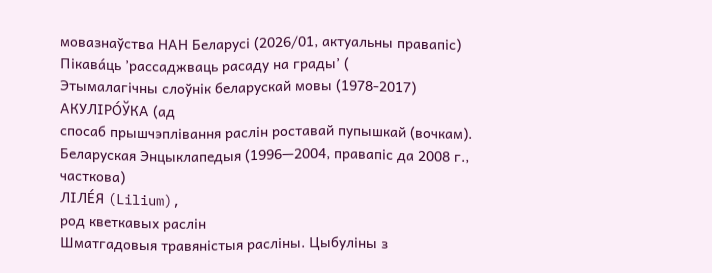мовазнаўства НАН Беларусі (2026/01, актуальны правапіс)
Пікава́ць ’рассаджваць расаду на грады’ (
Этымалагічны слоўнік беларускай мовы (1978-2017)
АКУЛІРО́ЎКА (ад
спосаб прышчэплівання раслін роставай пупышкай (вочкам).
Беларуская Энцыклапедыя (1996—2004, правапіс да 2008 г., часткова)
ЛІЛЕ́Я (Lilium),
род кветкавых раслін
Шматгадовыя травяністыя расліны. Цыбуліны з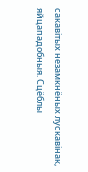сакавітых незамкнёных лускавінак, яйцападобныя. Сцёблы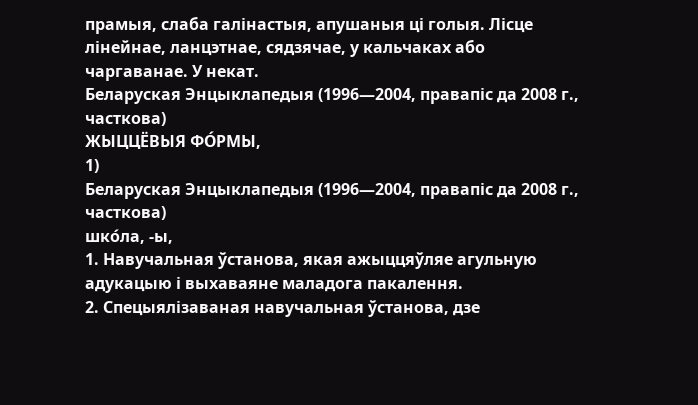прамыя, слаба галінастыя, апушаныя ці голыя. Лісце лінейнае, ланцэтнае, сядзячае, у кальчаках або чаргаванае. У некат.
Беларуская Энцыклапедыя (1996—2004, правапіс да 2008 г., часткова)
ЖЫЦЦЁВЫЯ ФО́РМЫ,
1)
Беларуская Энцыклапедыя (1996—2004, правапіс да 2008 г., часткова)
шко́ла, ‑ы,
1. Навучальная ўстанова, якая ажыццяўляе агульную адукацыю і выхаваяне маладога пакалення.
2. Спецыялізаваная навучальная ўстанова, дзе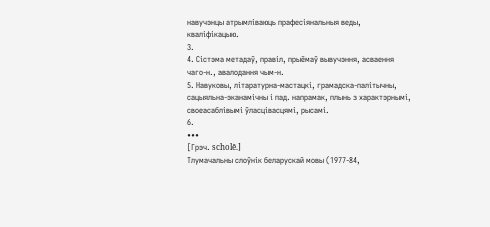навучэнцы атрымліваюць прафесіянальныя веды, кваліфікацыю.
3.
4. Сістэма метадаў, правіл, прыёмаў вывучэння, асваення чаго‑н., авалодання чым‑н.
5. Навуковы, літаратурна-мастацкі, грамадска-палітычны, сацыяльна-эканамічны і пад. напрамак, плынь з характэрнымі, своеасаблівымі ўласцівасцямі, рысамі.
6.
•••
[Грэч. scholē.]
Тлумачальны слоўнік беларускай мовы (1977-84,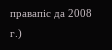правапіс да 2008 г.)